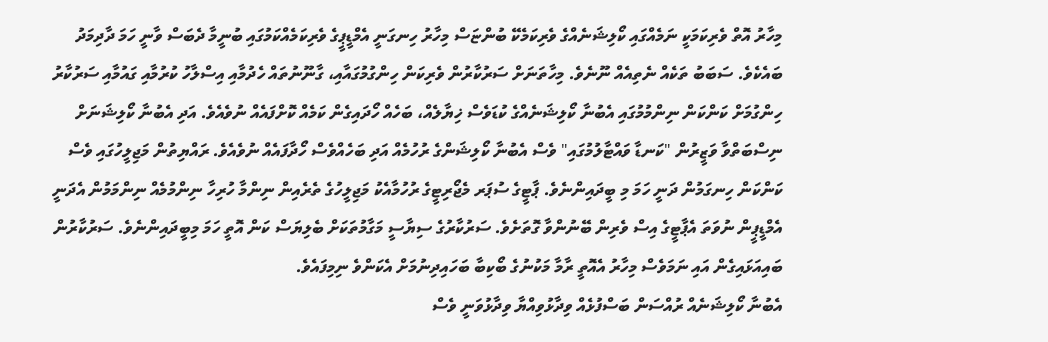މިހާރު އޮތް ވެރިކަމަކީ ނަމެއްގައި ކޯލިޝަނެއްގެ ވެރިކަމެކޭ ބުންޏަސް މިހާރު ހިނގަނީ އެމްޑީޕީގެ ވެރިކަމެއްކަމުގައި ބުނީމާ ދެބަސް ވާނީ ހަމަ ދާދިމަދު ބައެކެވެ. ސަބަބު ތަކެއް ނެތިއެއް ނޫނެވެ. މިހާތަނަށް ސަރުކާރުން ވެރިކަން ހިންގުމުގައާއި، ގާނޫނުތައް ހެދުމާއި އިސްލާހު ކުރުމާއި ގައުމާއި ސަރުކާރު ހިންގުމަށް ކަންކަން ނިންމުމުގައި އެބުނާ ކޯލިޝަނެއްގެ ކުޑަވެސް ޚިޔާލެއް، ބަހެއް ހޯދައިގެން ކަމެއް ކޮށްފައެއް ނުވެއެވެ. އަދި އެބުނާ ކޯލިޝަނަށް ނިސްބަތްވާ ވަޒީރުން "ކަނޑާ ވައްޓާލުމުގައި" ވެސް އެބުނާ ކޯލިޝަންގެ ރުހުމެއް އަދި ބަހެއްވެސް ހޯދާފައެއް ނުވެއެވެ. ރައްޔިތުން މަޖިލީހުގައި ވެސް ކަންކަން ހިނގަމުން ދަނީ ހަމަ މި ބީދައިންނެވެ. ޕާޓީގެ ސުޕަރ މެޖޯރިޓީގެ ރުހުމާއެކު މަޖިލީހުގެ ތެރެއިން ނިންމާ ހުރިހާ ނިންމުމެއް ނިންމަމުން އެދަނީ އެމްޑީޕީން ނުވަތަ އެޕާޓީގެ އިސް ވެރިން ބޭނުންވާ ގޮތަށެވެ. ސަރުކާރުގެ ސިޔާސީ މަގާމުތަކަށް ބެލިޔަސް ކަން އޮތީ ހަމަ މިބީދައިންނެވެ. ސަރުކާރުން ބައިއަޅައިގެން އައި ނަމަވެސް މިހާރު އެއޮތީ ރާމާ މަކުނުގެ ބޯކިބާ ބަހައިދިނުމަށް އެކަންވެ ނިމިފައެވެ.
އެބުނާ ކޯލިޝަނެއް ރުއްސަން ބަސްފުޅެއް ވިދާޅުވިއްޔާ ވިދާޅުވަނީ ވެސް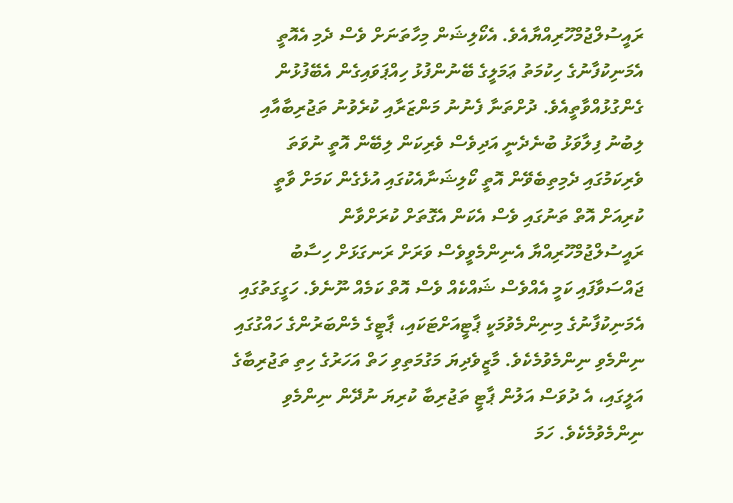ރައީސުލްޖުމްހޫރިއްޔާއެވެ. އެކޯލިޝަން މިހާތަނަށް ވެސް ދެމި އެއޮތީ އެމަނިކުފާނުގެ ހިކުމަތު ޢަމަލީގެ ބޭނުންފުޅު ހިއްޕަވައިގެން އެބޭފުޅުން ގެންގުޅުއްވާތީއެވެ. ދުށްތަނާ ފެނުނު މަންޒަރާއި ކުރެވުނު ތަޖުރިބާއާއި ލިބުނު ފިލާވަޅު ބުނެދެނީ އަދިވެސް ވެރިކަން ލިބޭން އޮތީ ނުވަތަ ވެރިކަމުގައި ދެމިތިބެވޭން އޮތީ ކޯލިޝަނާއެކުގައި އުޅެގެން ކަމަށް ވާތީ ކުރިއަށް އޮތް ތަނުގައި ވެސް އެކަން އެގޮތަށް ކުރަށްވާން ރައީސުލްޖުމްހޫރިއްޔާ އެނިންމެވީވެސް ވަރަށް ރަނގަޅަށް ހިސާބު ޖައްސަވާފައި ކަމީ އެއްވެސް ޝައްކެއް ވެސް އޮތް ކަމެއް ނޫނެވެ. ހަގީގަތުގައި އެމަނިކުފާނުގެ މިނިންމެވުމަކީ ޕާޓީއަށްޓަކައި، ޕާޓީގެ މެންބަރުންގެ ހައްގުގައި ނިންމެވި ނިންމެވުމެކެވެ. މާޒީވެދިޔަ މަގުމަތިވި ހަތް އަހަރުގެ ހިތި ތަޖުރިބާގެ އަލީގައި، އެ ދުވަސް އަލުން ޕާޓީ ތަޖުރިބާ ކުރިޔަ ނުދޭން ނިންމެވި ނިންމެވުމެކެވެ. ހަމަ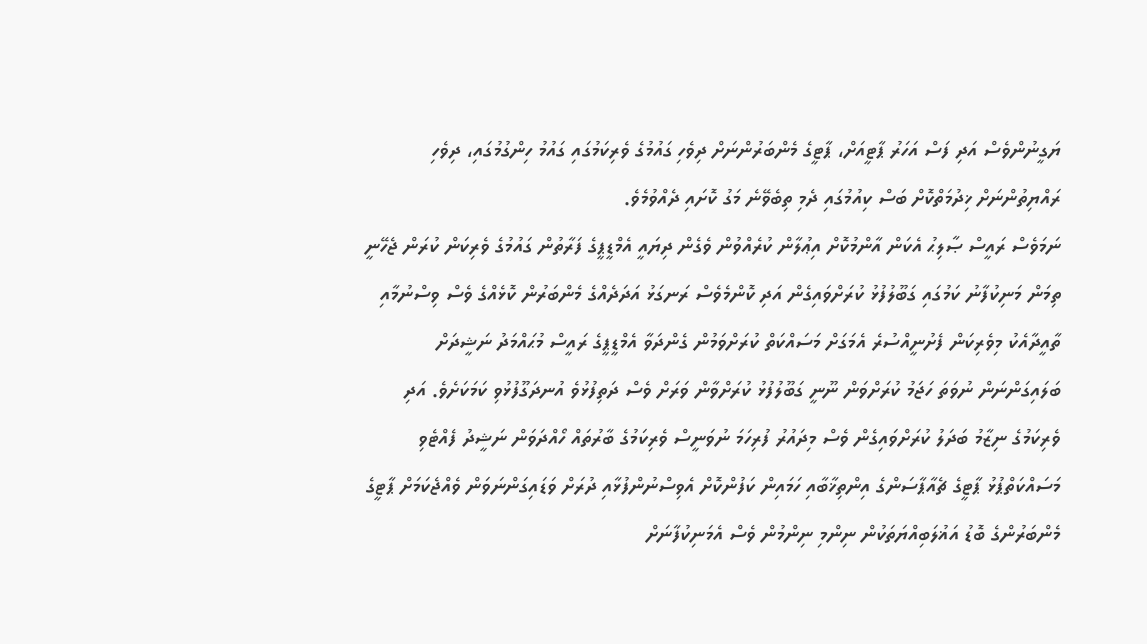ޔަގީނުންވެސް އަދި ފަސް އަހަރު ޕާޓީއަށް، ޕާޓީގެ މެންބަރުންނަށް ދިވެހި ގައުމުގެ ވެރިކަމުގައި ގައުމު ހިންގުމުގައި، ދިވެހި ރައްޔިތުންނަށް ޚިދުމަތްކޮށް ބަސް ކިއުމުގައި ދެމި ތިބެވޭނެ މަގު ކޮށައި ދެއްވުމެވެ.
ނަމަވެސް ރައީސް ޞާލިޙު އެކަން އާންމުކޮށް އިޢުލާން ކުރެއްވުން ވެގެން ދިޔައީ އެމްޑީޕީގެ ފަރާތުން ގައުމުގެ ވެރިކަން ކުރަން ޖެހޭނީ ތިމަން މަނިކުފާނު ކަމުގައި ގަބޫލުފުޅު ކުރަށްވައިގެން އަދި ކޮންމެވެސް ރަނގަޅު އަދަދެއްގެ މެންބަރުން ކޮޅެއްގެ ވެސް ވިސްނުމާއި ތާއީދާއެކު މިވެރިކަން ފެށުނީއްސުރެ އެމަގަށް މަސައްކަތް ކުރަށްވަމުން ގެންދަވާ އެމްޑީޕީގެ ރައީސް މުޙައްމަދު ނަޝީދަށް ބަލައިގަންނަން ނުވަތަ ހަޖަމު ކުރަށްވަން ނޫނީ ގަބޫލުފުޅު ކުރަށްވާން ވަރަށް ވެސް ދަތިފުޅުވެ އުނދަގޫފުޅުވި ކަމަކަށެވެ. އަދި ވެރިކަމުގެ ނިޒާމު ބަދަލު ކުރަށްވައިގެން ވެސް މިދައުރު ފުރިހަމަ ނުވަނީސް ވެރިކަމުގެ ބާރުތައް ހޯއްދަވަން ނަޝީދު ފެއްޓެވި މަސައްކަތްޕުޅު ޕާޓީގެ ޗެއާޕާސަންގެ އިންތިޚާބާއި ހަމައިން ކަފުންކޮށް އެވިސްނުންފުޅާއި ދުރަށް ވަޑައިގަންނަވަން ވެއްޖެކަމަށް ޕާޓީގެ މެންބަރުންގެ ބޮޑު އަޣުލަބިއްޔަތަކުން ނިންމި ނިންމުން ވެސް އެމަނިކުފާނަށް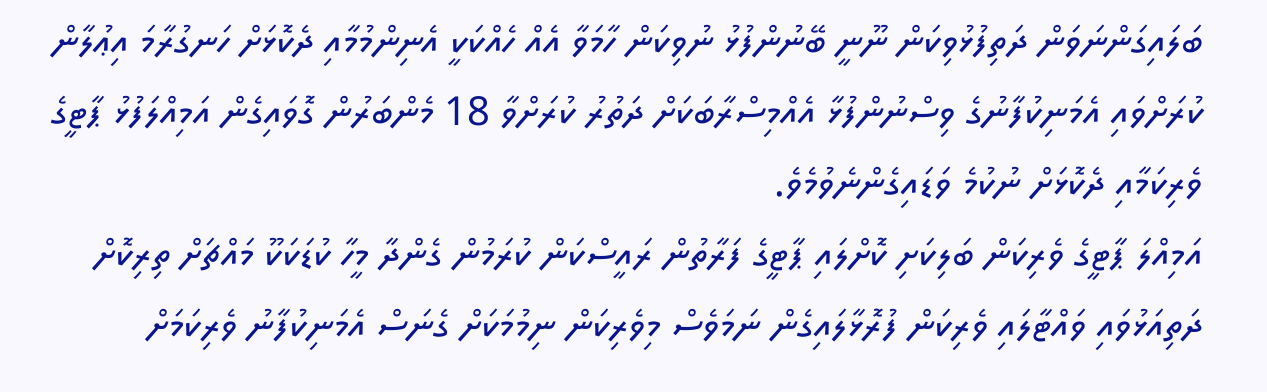ބަލައިގަންނަވަން ދަތިފުޅުވިކަން ނޫނީ ބޭނުންފުޅު ނުވިކަން ހާމަވާ އެއް ހެއްކަކީ އެނިންމުމާއި ދެކޮޅަށް ހަނގުރާމަ އިޢުލާން ކުރަށްވައި އެމަނިކުފާނުގެ ވިސްނުންފުޅާ އެއްމިސްރާބަކަށް ދަތުރު ކުރަށްވާ 18 މެންބަރުން ގޮވައިގެން އަމިއްލަފުޅު ޕާޓީގެ ވެރިކަމާއި ދެކޮޅަށް ނުކުމެ ވަޑައިގެންނެވުމެވެ.
އަމިއްލަ ޕާޓީގެ ވެރިކަން ބަލިކަށި ކޮށްލައި ޕާޓީގެ ފަރާތުން ރައީސްކަން ކުރަމުން ގެންދާ މީހާ ކުޑަކަކޫ މައްޗަށް ތިރިކޮށް ދަތިއަޅުވައި ވައްޓާލައި ވެރިކަން ފުރޮޅާލައިގެން ނަމަވެސް މިވެރިކަން ނިމުމަކަށް ގެނަސް އެމަނިކުފާނު ވެރިކަމަށް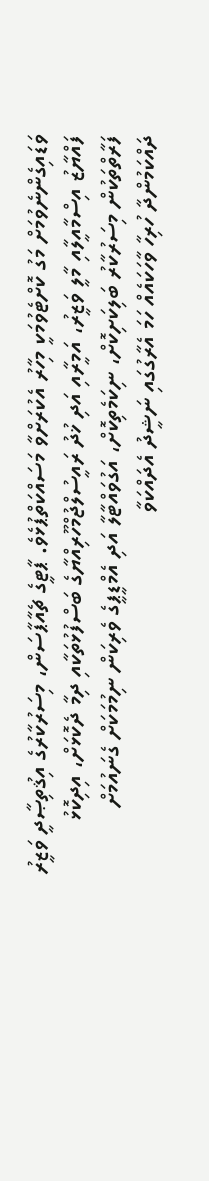ވަޑައިގެންނެވުމަށް މަގު ކޮށްޓެވުމަކީ މިހާރު އެކުރަށްވާ މަސައްކަތްޕުޅެވެ. ޕާޓީގެ ޗެއާޕާސަން، މިސަރުކާރުގެ އިޤުތިޞާދީ ވަޒީރު ފައްޔާޒު އިސްމާއީލާއި މާލީ ވަޒީރު، އަމީރާއި އަދި ޚުދު ރައީސުލްޖުމްހޫރިއްޔާގެ ބަސްފުޅުތަކާއި ދިމާ ދެކޮޅަށް، އިދިކޮޅު ފަރާތްތަކުން މިސަރުކާރު ބަލިކަށިކޮށް، ނިކަމެތިކޮށް، އަގުވައްޓާލާ އަދި އެމްޑީޕީގެ ވެރިކަން ނިމުމަކަށް ގެނައުމަށް ދައްކަމުންދާ ހުރިހާ ވާހަކައެއް ހަމަ އެރާގުގައި ނަޝީދު އެދައްކަވާ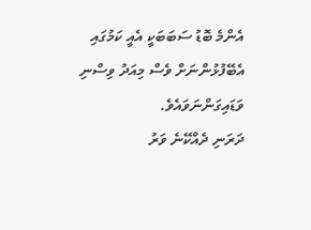އެންމެ ބޮޑު ސަބަބަކީ އެއީ ކަމުގައި އެބޭފުޅުންނަށް ވެސް މިއަދު ވިސްނި ވަޑައިގަންނަވައެވެ.
ދަރަނި ދެއްކޭނެ ވަރު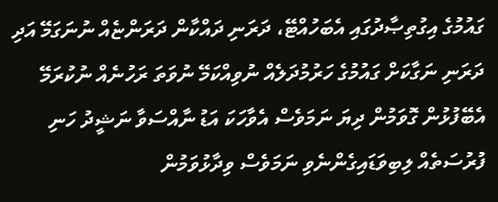ގައުމުގެ އިގުތިޞާދުގައި އެބަހުއްޓޭ، ދަރަނި ދައްކާން ދަރަންޏެއް ނުނަގަމޭ އަދި ދަރަނި ނަގާކަށް ގައުމުގެ ހަރުމުދަލެއް ނުވިއްކަމޭ ނުވަތަ ރަހުނެއް ނުކުރަމޭ އެބޭފުޅުން ގޮވަމުން ދިޔަ ނަމަވެސް އެވާހަކަ އަޑު ނާއްސަވާ ނަޝީދު ހަނި ފުރުސަތެއް ލިބިވަޑައިގެންނެވި ނަމަވެސް ވިދާޅުވަމުން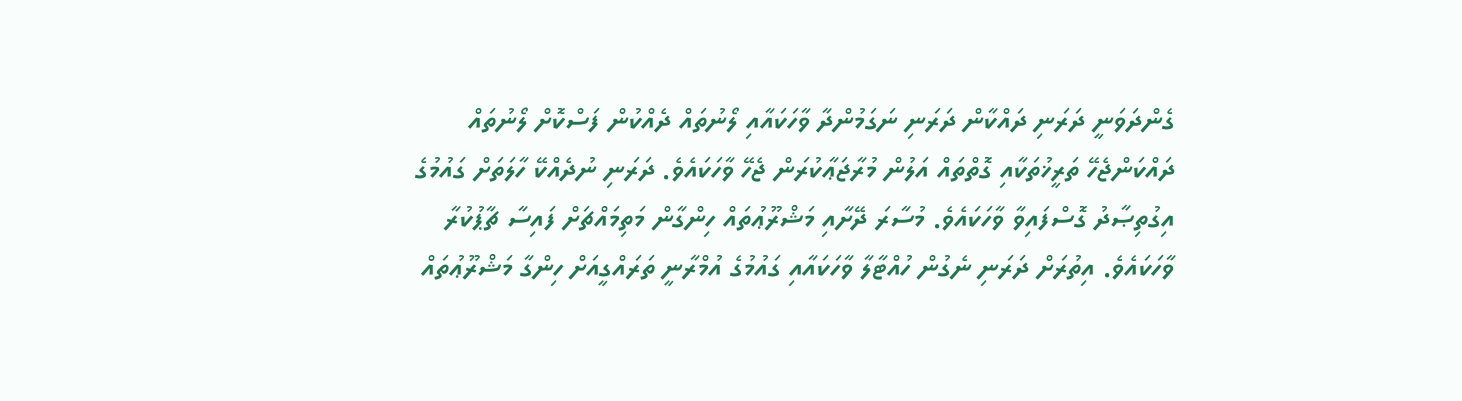ގެންދަވަނީ ދަރަނި ދައްކާން ދަރަނި ނަގަމުންދާ ވާހަކައާއި ލޯނުތައް ދެއްކުން ފަސްކޮށް ލޯނުތައް ދައްކަންޖެހޭ ތަރީޚުތަކާއި ގޮތްތައް އަލުން މުރާޖަޢާކުރަން ޖެހޭ ވާހަކައެވެ. ދަރަނި ނުދެއްކޭ ހާލަތަށް ގައުމުގެ އިގުތިޞާދު ގޮސްފައިވާ ވާހަކައެވެ. މުސާރަ ދޭށާއި މަޝްރޫޢުތައް ހިންގާން މަތިމައްޗަށް ފައިސާ ޗާޕުކުރާ ވާހަކައެވެ. އިތުރަށް ދަރަނި ނެގުން ހުއްޓާލާ ވާހަކައާއި ގައުމުގެ އުމްރާނީ ތަރައްގީއަށް ހިންގާ މަޝްރޫޢުތައް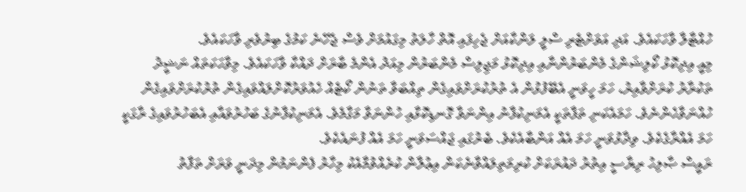ހުއްޓާލާ ވާހަކައެވެ. އަދި އަވަށްޓެރި ސްލީ ލަންކާއަށް ޖެހިފައި އޮތް ހާލަތު މިގައުމަށް ވެސް ޖެހޭނެ ކަމުގެ ބިރުވެރި ވާހަކައެވެ.
މިއީ އިދިކޮޅު ކޯލިޝަންގެ މެންބަރުންނާއި އިދިކޮޅު މަޖިލިސް މެންބަރުން މިއަދު އެންމެ ބާރަށް ދައްކާ ވާހަކައެވެ. މިވާހަކަތައް ނަޝީދު ތަކުރާރު ކުރަށްވާއިރު، ހަމަ ހީވަނީ އެބޭފުޅުން އެ ތުރުކުރަށްވައިގެން ތިއްބަވާ ތަނުން ކޯޓެއް ހެއުވަރުކޮށްލައްވައިގެން ތުރުކުރަށްވައިގެން ހުއްނަވާހެންނެވެ. ހަމައެކަނި ތަފާތަކީ އެމަނިކުފާނު އިންނަވާ ގޮނޑިކޮޅާއި ހުންނަވާ މަގާމެވެ. އެމަނިކުފާނުގެ ބަހުރުވައާއި އެބަހުރުވައިގެ ރާގަކީ ހަމަ އެއްރާގެކެވެ. ވިދާޅުވަނީ ހަމަ އެއް އަންބާއެކެވެ. ބެރުގައި ޖައްސަވަނީ ހަމަ އެއް ފުނައެކެވެ.
ރައީސް ޞާލިހު ރިޔާސީ އިތުރު ދައުރަކަށް ކުރިމަތިލައްވާނެކަން އިޢުލާން ކުރެއްވުމާއެކު މިހާރު ފެންނަމުން މިދަނީ ވަރަށް ތަފާތު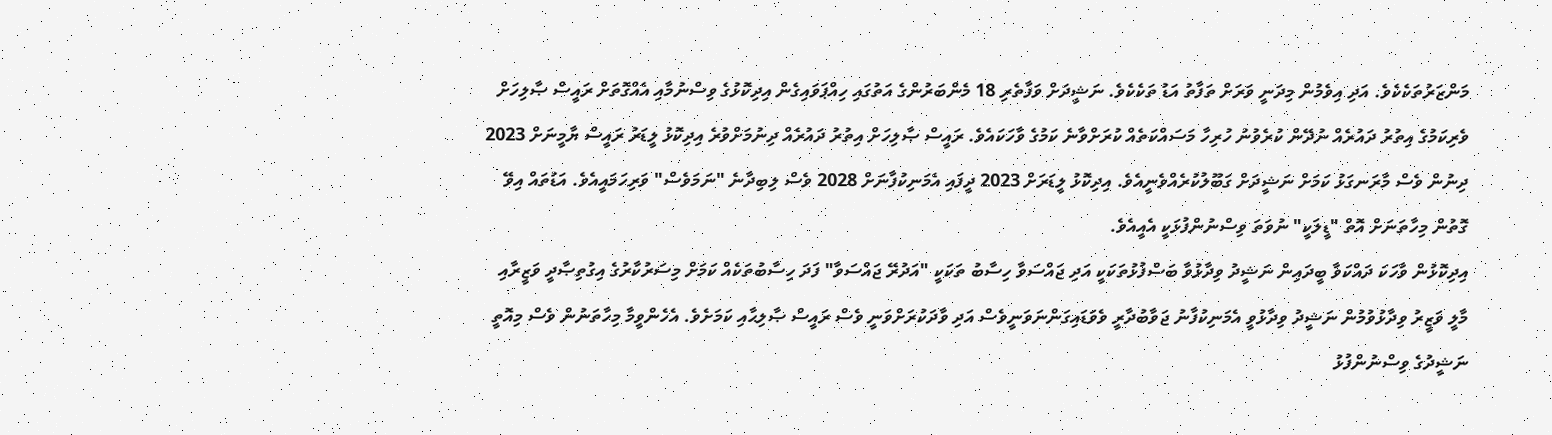މަންޒަރުތަކެކެވެ. އަދި އިވެމުން މިދަނީ ވަރަށް ތަފާތު އަޑު ތަކެކެވެ. ނަޝީދަށް ވަފާތެރި 18 މެންބަރުންގެ އަތުގައި ހިއްޕަވައިގެން އިދިކޮޅުގެ ވިސްނުމާއި އެއްގޮތަށް ރައީސް ޞާލިހަށް ވެރިކަމުގެ އިތުރު ދައުރެއް ނުދޭން ކުރެވުނު ހުރިހާ މަސައްކަތެއް ކުރަށްވާނެ ކަމުގެ ވާހަކައެވެ. ރައީސް ޞާލިހަށް އިތުރު ދައުރެއް ދިނުމަށްވުރެ އިދިކޮޅު ލީޑަރު ރައީސް ޔާމީނަށް 2023 ދިނުން ވެސް މާރަނގަޅު ކަމަށް ނަޝީދަށް ގަބޫލުކުރެއްވެނީއެވެ. އިދިކޮޅު ލީޑަރަށް 2023 ދީފައި އެމަނިކުފާނަށް 2028 ވެސް ލިބިދާނެ "ނަމަވެސް" ވަރިހަމައީއެވެ. އަޑުތައް އިވޭ ގޮތުން މިހާތަނަށް އޮތް "ޑީލަކީ" ނުވަތަ ވިސްނުންފުޅަކީ އެއީއެވެ.
އިދިކޮޅުން ވާހަކަ ދައްކަވާ ބީދައިން ނަޝީދު ވިދާޅުވާ ބަސްފުޅުތަކަކީ އަދި ޖައްސަވާ ހިސާބު ތަކަކީ "އަދުރޭ ޖައްސަވާ" ފަދަ ހިސާބުތަކެއް ކަމަށް މިސަރުކާރުގެ އިގުތިޞާދީ ވަޒީރާއި މާލީ ވަޒީރު ވިދާޅުވުމުން ނަޝީދު ވިދާޅުވީ އެމަނިކުފާނު ޖަވާބުދާރީ ވެވަޑައިގަންނަވަނީވެސް އަދި ވާދަކުރަށްވަނީ ވެސް ރައީސް ޞާލިޙާއި ކަމަށެވެ. އެހެންވީމާ މިހާތަނުން ވެސް މިއޮތީ ނަޝީދުގެ ވިސްނުންފުޅު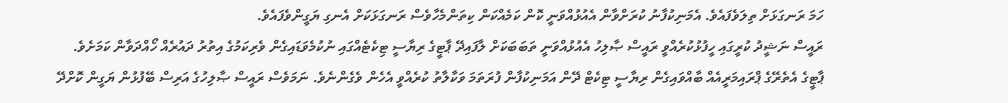ހަމަ ރަނގަޅަށް ތިލަވެފައެވެ. އެމަނިކުފާނު ކުރަށްވާން އެއުޅުއްވަނީ ކޮން ކަމެއްކަން ކިތަންމެހާވެސް ރަނގަޅަކަށް އެނގި ޔަގީންވެފައެވެ.
ރައީސް ނަޝީދު ކުރީގައި ހީފުޅުކުރެއްވީ ރައީސް ޞާލިހު އެއުޅުއްވަނީ ތަބަބަކަށް ލާފައިދޭ ޕާޓީގެ ރިޔާސީ ޓިކެޓެއްގައި ނުކުމެވަޑައިގެން ވެރިކަމުގެ އިތުރު ދައުރެއް ހޯއްދަވާން ކަމަށެވެ. ޕާޓީގެ އެތެރޭގެ ޕްރައިމަރީއެއް ބާއްވައިގެން ރިޔާސީ ޓިކެޓް ދޭން އަމަނިކުފާން ފުރަތަމަ ވަކާލާތު ކުރެއްވީ އެހެން ވެގެންނެވެ. ނަމަވެސް ރައީސް ޞާލިހުގެ އަރިސް ބޭފުޅުން ޔަގީން ކޮށްދޭ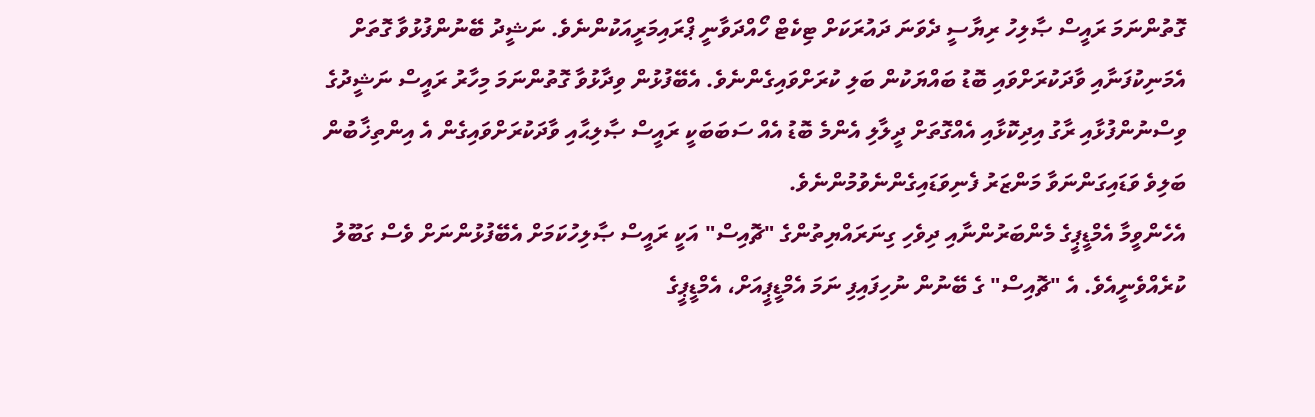ގޮތުންނަމަ ރައީސް ޞާލިހު ރިޔާސީ ދެވަނަ ދައުރަކަށް ޓިކެޓް ހޯއްދަވާނީ ޕްރައިމަރީއަކުންނެވެ. ނަޝީދު ބޭނުންފުޅުވާ ގޮތަށް އެމަނިކުފަނާއި ވާދަކުރަށްވައި ބޮޑު ބައްޔަކުން ބަލި ކުރަށްވައިގެންނެވެ. އެބޭފުޅުން ވިދާޅުވާ ގޮތުންނަމަ މިހާރު ރައީސް ނަޝީދުގެ ވިސްނުންފުޅާއި ރާގު އިދިކޮޅާއި އެއްގޮތަށް ދީލާލި އެންމެ ބޮޑު އެއް ސަބަބަކީ ރައީސް ޞާލިޙާއި ވާދަކުރަށްވައިގެން އެ އިންތިޚާބުން ބަލިވެ ވަޑައިގަންނަވާ މަންޒަރު ފެނިވަޑައިގެންނެވުމުންނެވެ.
އެހެންވީމާ އެމްޑީޕީގެ މެންބަރުންނާއި ދިވެހި ގިނަރައްޔިތުންގެ "ޗޮއިސް" އަކީ ރައީސް ޞާލިހުކަމަށް އެބޭފުޅުންނަށް ވެސް ގަބޫލު ކުރެއްވެނީއެވެ. އެ "ޗޮއިސް" ގެ ބޭނުން ނުހިފައިފި ނަމަ އެމްޑީޕީއަށް، އެމްޑީޕީގެ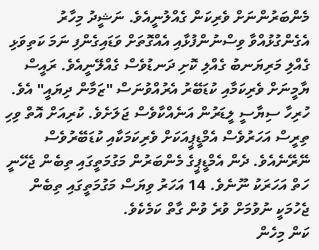މެންބަރުންނަށް ވެރިކަން ގެއްލުނީއެވެ. ނަޝީދު މިހާރު އެގެންގުޅުއްވާ ވިސްނުންފުޅާއި އެއްގޮތަށް ވަޑައިގެންފި ނަމަ ކަތިވަޅި ގެއްލި މަރިޔަނބު ގެއްލި ކޮށި ދަނޑުވެސް ގެއްލޭނީއެވެ. ރައީސް ޔާމީނަށް ވެރިކަމާއި ކުޑަބޭރު އެރުއްވުނަސް "ޒަމާން ދިޔައީ" އެވެ. ހުރިހާ ސިޔާސީ ލީޑަރުން އަނެއްކާވެސް ޖަލަށެވެ. ކުރިއަށް އޮތް ވިހި ތިރީސް އަހަރުވެސް އެމްޑީޕީއަކަށް ވެރިކަމަކާއި ކުޑަބޭރުވެސް ނޭރޭނެއެވެ. ދެން އެމްޑީޕީގެ މެންބަރުން މަގުމަތީގައި ތިބެން ޖެހޭނީ ހަތް އަހަރަކު ނޫނެވެ. 14 އަހަރު ވިޔަސް މަގުމަތީގައި ތިބެން ޖެހުމަކީ ނުވުމަށް ވުރެ ވުން ގާތް ކަމެކެވެ.
ކަން މިހެން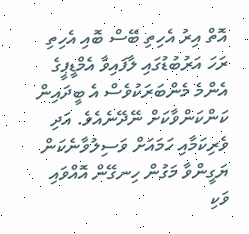އޮތް އިރު އެހިތި ބޭސް ބޮއި އެހިތި ރަހަ އަރުބުޑުގައި ލާފައިވާ އެމްޑީޕީގެ އެންމެ މެންބަރަކުވެސް އެ ބީދައިން ކަންކަންވާކަށް ނޭދޭނެއެވެ. އަދި ވެރިކަމާއި ހަމައަށް ވަސިލުވާނެކަން ޔަގީންވާ މަގުން ހިނގޭން އޮއްވައި ވަކި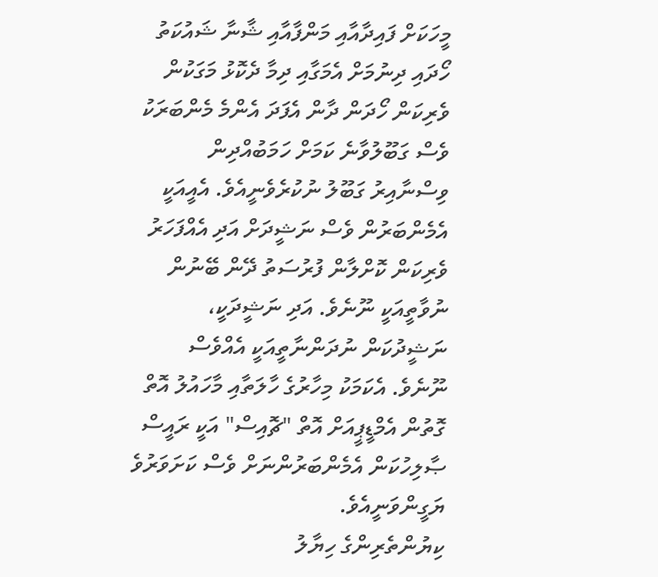މީހަކަށް ފައިދާއާއި މަންފާއާއި ޝާނާ ޝައުކަތު ހޯދައި ދިނުމަށް އެމަގާއި ދިމާ ދެކޮޅު މަގަކުން ވެރިކަން ހޯދަން ދާން އެފަދަ އެންމެ މެންބަރަކު ވެސް ގަބޫލުވާނެ ކަމަށް ހަމަބުއްދިން ވިސްނާއިރު ގަބޫލު ނުކުރެވެނީއެވެ. އެއީއަކީ އެމެންބަރުން ވެސް ނަޝީދަށް އަދި އެއްފަހަރު ވެރިކަން ކޮށްލާން ފުރުސަތު ދޭން ބޭނުން ނުވާތީއަކީ ނޫނެވެ. އަދި ނަޝީދަކީ، ނަޝީދުކަން ނުދަންނާތީއަކީ އެއްވެސް ނޫނެވެ. އެކަމަކު މިހާރުގެ ހާލަތާއި މާހައުލު އޮތް ގޮތުން އެމްޑީޕީއަށް އޮތް "ޗޮއިސް" އަކީ ރައީސް ޞާލިހުކަން އެމެންބަރުންނަށް ވެސް ކަށަވަރުވެ ޔަގީންވަނީއެވެ.
ކިޔުންތެރިންގެ ހިޔާލު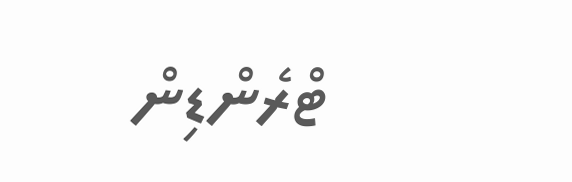ޓްރެންޑިން